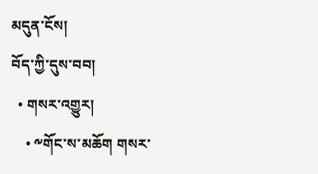མདུན་ངོས།
བོད་ཀྱི་དུས་བབ།
  • གསར་འགྱུར།
    • ༸གོང་ས་མཆོག གསར་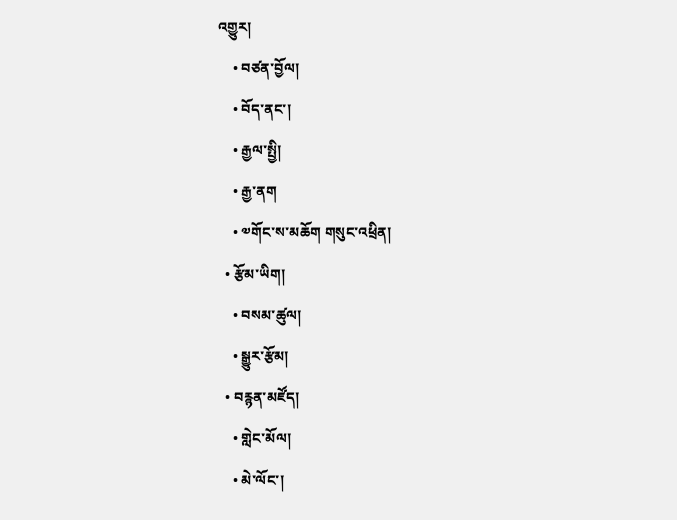འགྱུར།
    • བཙན་བྱོལ།
    • བོད་ནང་།
    • རྒྱལ་སྤྱི།
    • རྒྱ་ནག
    • ༧གོང་ས་མཆོག གསུང་འཕྲིན།
  • རྩོམ་ཡིག།
    • བསམ་ཚུལ།
    • སྒྱུར་རྩོམ།
  • བརྙན་མཛོད།
    • གླེང་མོལ།
    • མེ་ལོང་།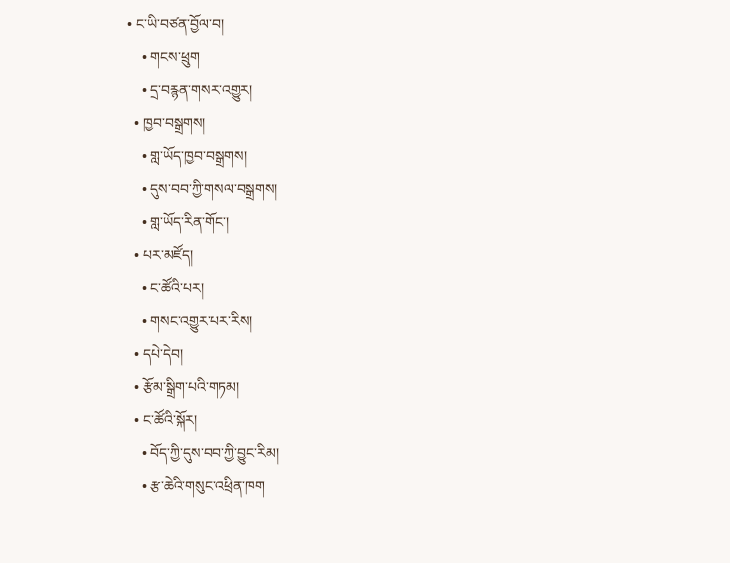• ང་ཡི་བཙན་བྱོལ་བ།
    • གངས་ཕྲུག
    • དྲ་བརྙན་གསར་འགྱུར།
  • ཁྱབ་བསྒྲགས།
    • གླ་ཡོད་ཁྱབ་བསྒྲགས།
    • དུས་བབ་ཀྱི་གསལ་བསྒྲགས།
    • གླ་ཡོད་རིན་གོང་།
  • པར་མཛོད།
    • ང་ཚོའི་པར།
    • གསང་འགྱུར་པར་རིས།
  • དཔེ་དེབ།
  • རྩོམ་སྒྲིག་པའི་གཏམ།
  • ང་ཚོའི་སྐོར།
    • བོད་ཀྱི་དུས་བབ་ཀྱི་བྱུང་རིམ།
    • རྩ་ཆེའི་གསུང་འཕྲིན་ཁག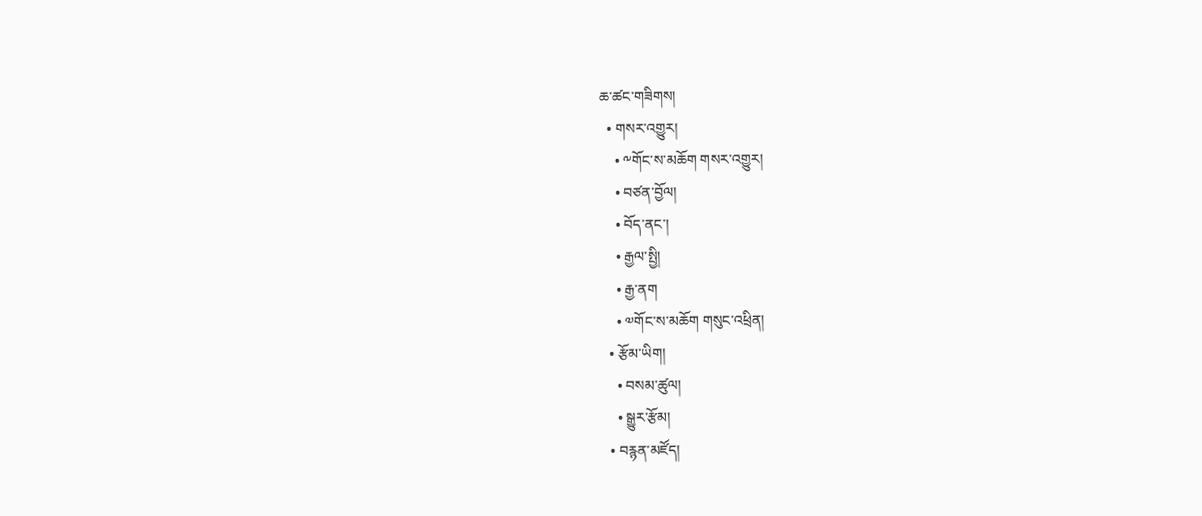ཆ་ཚང་གཟིགས།
  • གསར་འགྱུར།
    • ༸གོང་ས་མཆོག གསར་འགྱུར།
    • བཙན་བྱོལ།
    • བོད་ནང་།
    • རྒྱལ་སྤྱི།
    • རྒྱ་ནག
    • ༧གོང་ས་མཆོག གསུང་འཕྲིན།
  • རྩོམ་ཡིག།
    • བསམ་ཚུལ།
    • སྒྱུར་རྩོམ།
  • བརྙན་མཛོད།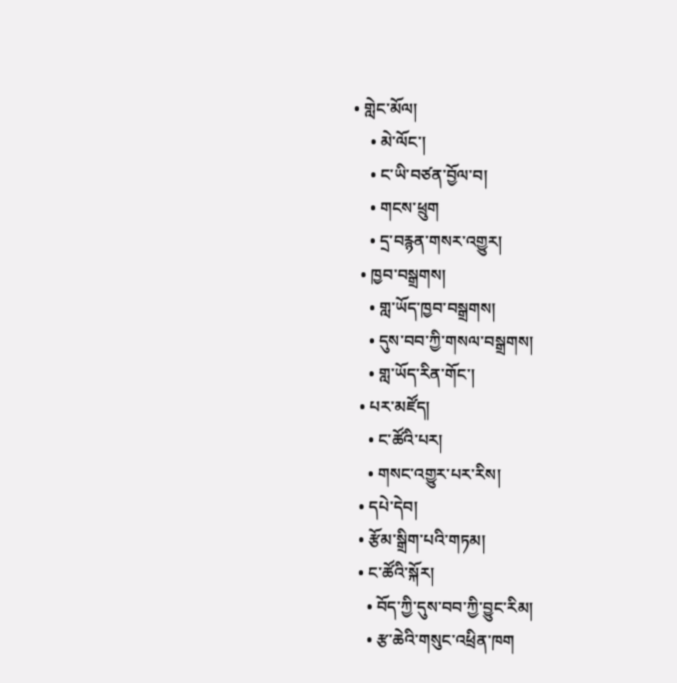• གླེང་མོལ།
    • མེ་ལོང་།
    • ང་ཡི་བཙན་བྱོལ་བ།
    • གངས་ཕྲུག
    • དྲ་བརྙན་གསར་འགྱུར།
  • ཁྱབ་བསྒྲགས།
    • གླ་ཡོད་ཁྱབ་བསྒྲགས།
    • དུས་བབ་ཀྱི་གསལ་བསྒྲགས།
    • གླ་ཡོད་རིན་གོང་།
  • པར་མཛོད།
    • ང་ཚོའི་པར།
    • གསང་འགྱུར་པར་རིས།
  • དཔེ་དེབ།
  • རྩོམ་སྒྲིག་པའི་གཏམ།
  • ང་ཚོའི་སྐོར།
    • བོད་ཀྱི་དུས་བབ་ཀྱི་བྱུང་རིམ།
    • རྩ་ཆེའི་གསུང་འཕྲིན་ཁག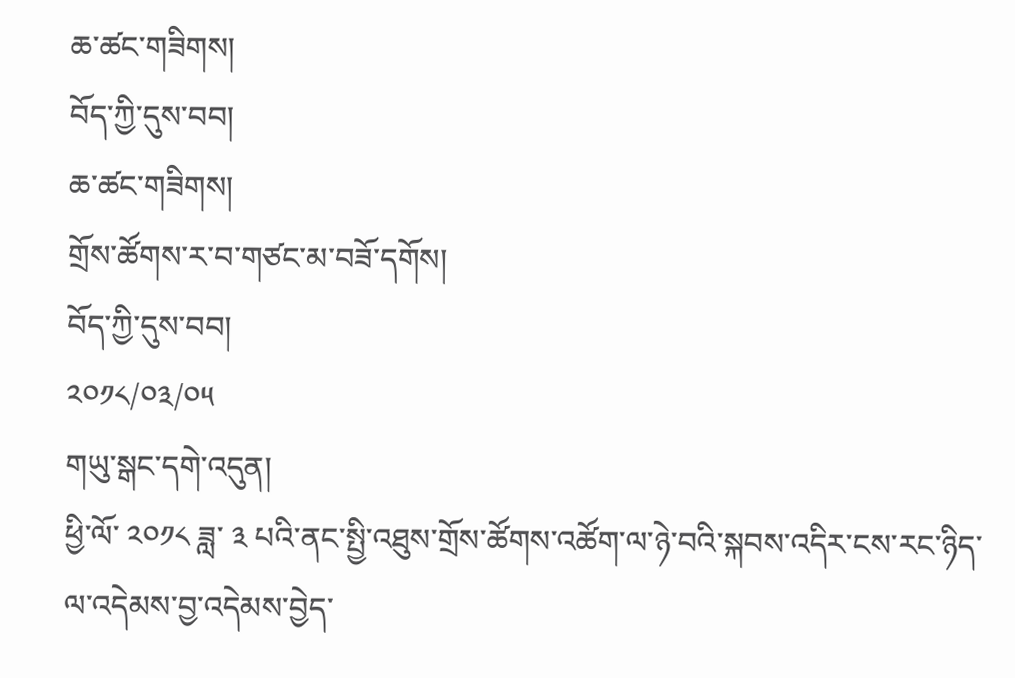ཆ་ཚང་གཟིགས།
བོད་ཀྱི་དུས་བབ།
ཆ་ཚང་གཟིགས།
གྲོས་ཚོགས་ར་བ་གཙང་མ་བཟོ་དགོས།
བོད་ཀྱི་དུས་བབ།
༢༠༡༨/༠༣/༠༥
གཡུ་སྒང་དགེ་འདུན།
ཕྱི་ལོ་ ༢༠༡༨ ཟླ་ ༣ པའི་ནང་སྤྱི་འཐུས་གྲོས་ཚོགས་འཚོག་ལ་ཉེ་བའི་སྐབས་འདིར་ངས་རང་ཉིད་ལ་འདེམས་བྱ་འདེམས་བྱེད་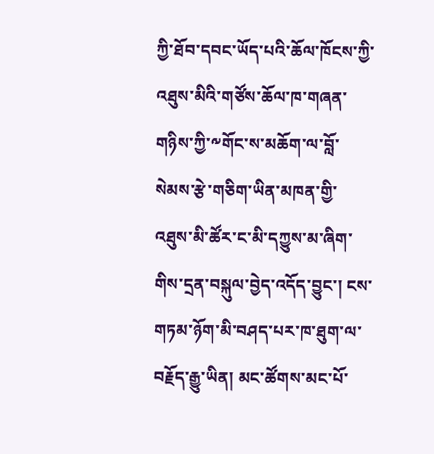ཀྱི་ཐོབ་དབང་ཡོད་པའི་ཆོལ་ཁོངས་ཀྱི་འཐུས་མིའི་གཙོས་ཆོལ་ཁ་གཞན་གཉིས་ཀྱི་༸གོང་ས་མཆོག་ལ་བློ་སེམས་རྩེ་གཅིག་ཡིན་མཁན་གྱི་འཐུས་མི་ཚོར་ང་མི་དཀྱུས་མ་ཞིག་གིས་དྲན་བསྐུལ་བྱེད་འདོད་བྱུང་། ངས་གཏམ་ཉོག་མི་བཤད་པར་ཁ་ཐུག་ལ་བརྗོད་རྒྱུ་ཡིན། མང་ཚོགས་མང་པོ་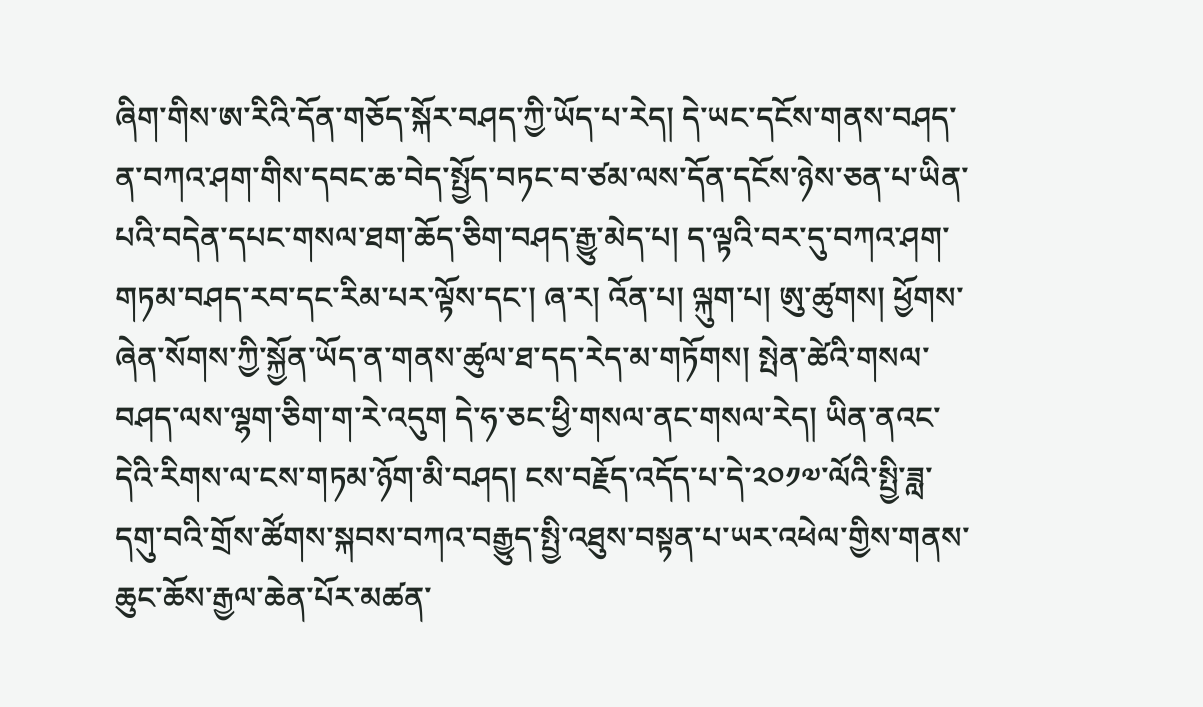ཞིག་གིས་ཨ་རིའི་དོན་གཅོད་སྐོར་བཤད་ཀྱི་ཡོད་པ་རེད། དེ་ཡང་དངོས་གནས་བཤད་ན་བཀའ་ཤག་གིས་དབང་ཆ་བེད་སྤྱོད་བཏང་བ་ཙམ་ལས་དོན་དངོས་ཉེས་ཅན་པ་ཡིན་པའི་བདེན་དཔང་གསལ་ཐག་ཆོད་ཅིག་བཤད་རྒྱུ་མེད་པ། ད་ལྟའི་བར་དུ་བཀའ་ཤག་གཏམ་བཤད་རབ་དང་རིམ་པར་ལྟོས་དང་། ཞ་ར། འོན་པ། ལྐུག་པ། ཨུ་ཚུགས། ཕྱོགས་ཞེན་སོགས་ཀྱི་སྐྱོན་ཡོད་ན་གནས་ཚུལ་ཐ་དད་རེད་མ་གཏོགས། སྤེན་ཚེའི་གསལ་བཤད་ལས་ལྷག་ཅིག་ག་རེ་འདུག དེ་ཧ་ཅང་ཕྱི་གསལ་ནང་གསལ་རེད། ཡིན་ནའང་དེའི་རིགས་ལ་ངས་གཏམ་ཉོག་མི་བཤད། ངས་བརྗོད་འདོད་པ་དེ་༢༠༡༧་ལོའི་སྤྱི་ཟླ་དགུ་བའི་གྲོས་ཚོགས་སྐབས་བཀའ་བརྒྱུད་སྤྱི་འཐུས་བསྟན་པ་ཡར་འཕེལ་གྱིས་གནས་ཆུང་ཆོས་རྒྱལ་ཆེན་པོར་མཚན་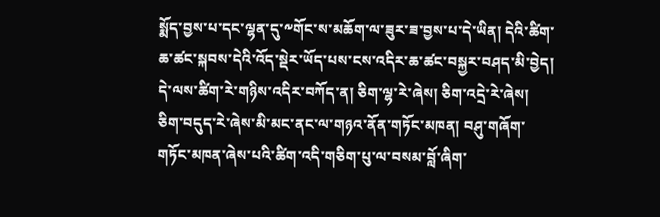སྨོད་བྱས་པ་དང་ལྷན་དུ་༸གོང་ས་མཆོག་ལ་ཟུར་ཟ་བྱས་པ་དེ་ཡིན། དེའི་ཚིག་ཆ་ཚང་སྐབས་དེའི་འོད་སྡེར་ཡོད་པས་ངས་འདིར་ཆ་ཚང་བསྐྱར་བཤད་མི་བྱེད། དེ་ལས་ཚིག་རེ་གཉིས་འདིར་བཀོད་ན། ཅིག་ལྷ་རེ་ཞེས། ཅིག་འདྲེ་རེ་ཞེས། ཅིག་བདུད་རེ་ཞེས་མི་མང་ནང་ལ་གཉའ་ནོན་གཏོང་མཁན། བཤུ་གཞོག་གཏོང་མཁན་ཞེས་པའི་ཚིག་འདི་གཅིག་པུ་ལ་བསམ་བློ་ཞིག་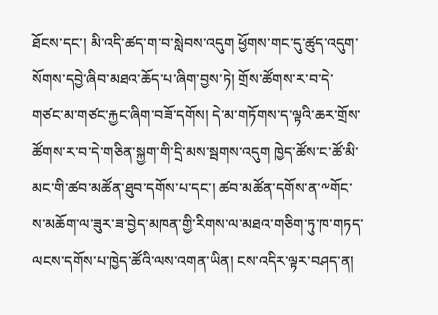ཐོངས་དང་། མི་འདི་ཚད་ག་བ་སླེབས་འདུག ཕྱོགས་གང་དུ་ཚུད་འདུག་སོགས་དབྱེ་ཞིབ་མཐའ་ཆོད་པ་ཞིག་བྱས་ཏེ། གྲོས་ཚོགས་ར་བ་དེ་གཙང་མ་གཙང་རྐྱང་ཞིག་བཟོ་དགོས། དེ་མ་གཏོགས་ད་ལྟའི་ཆར་གྲོས་ཚོགས་ར་བ་དེ་གཅིན་སྐྱག་གི་དྲི་མས་སྦགས་འདུག ཁྱེད་ཚོས་ང་ཚོ་མི་མང་གི་ཚབ་མཚོན་ཐུབ་དགོས་པ་དང་། ཚབ་མཚོན་དགོས་ན་༸གོང་ས་མཆོག་ལ་ཟུར་ཟ་བྱེད་མཁན་གྱི་རིགས་ལ་མཐའ་གཅིག་ཏུ་ཁ་གཏད་ལངས་དགོས་པ་ཁྱེད་ཚོའི་ལས་འགན་ཡིན། ངས་འདིར་ལྟར་བཤད་ན།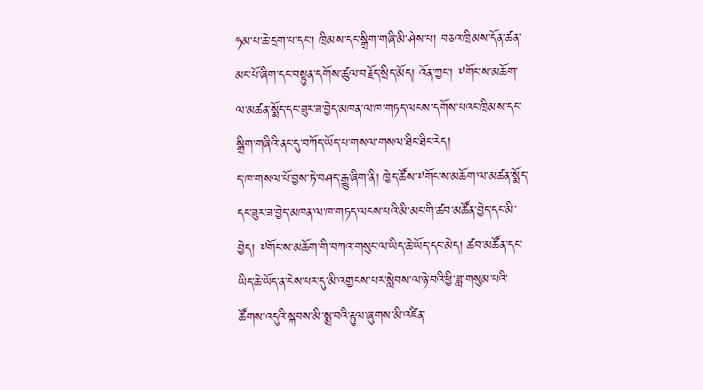ཧམ་པ་ཆེ་དྲག་པ་དང་། ཁྲིམས་དང་སྒྲིག་གཞི་མི་ཤེས་པ། བཅའ་ཁྲིམས་དོན་ཚན་མང་པོ་ཞིག་དང་བསྟུན་དགོས་ཚུལ་བརྗོད་སྲིད་མོད། འོན་ཀྱང་། ༸གོང་ས་མཆོག་ལ་མཚན་སྨོད་དང་ཟུར་ཟ་བྱེད་མཁན་ལ་ཁ་གཏད་ལངས་དགོས་པའང་ཁྲིམས་དང་སྒྲིག་གཞིའི་ནང་དུ་བཀོད་ཡོད་པ་གསལ་གསལ་ཐིང་ཐིང་རེད།
ད་ཁ་གསལ་པོ་བྱས་ཏེ་བཤད་རྒྱུ་ཞིག་ནི། ཁྱེད་ཚོས་༸གོང་ས་མཆོག་ལ་མཚན་སྨོད་དང་ཟུར་ཟ་བྱེད་མཁན་ལ་ཁ་གཏད་ལངས་པའི་མི་མང་གི་ཚབ་མཚོན་བྱེད་དང་མི་བྱེད། ༸གོང་ས་མཆོག་གི་བཀའ་གསུང་ལ་ཡིད་ཆེ་ཡོད་དང་མེད། ཚབ་མཚོན་དང་ཡིད་ཆེ་ཡོད་ན་ངེས་པར་དུ་མི་འགྱངས་པར་སླེབས་ལ་ཉེ་བའི་ཕྱི་ཟླ་གསུམ་པའི་ཚོགས་འདུའི་སྐབས་མི་སྨྲ་བའི་རྟུལ་ཞུགས་མི་འཛིན་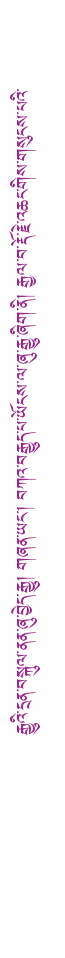རྒྱུའི་དྲན་བསྐུལ་ནན་ཞུ་བྱེད་རྒྱུ། གཞན་ཡང་། བཀའ་བརྒྱུད་པ་ཡོངས་ལ་ཞུ་རྒྱུ་ཞིག་ནི། རྒྱལ་བ་རྡོ་རྗེ་འཆང་གིས་གསུངས་པའི་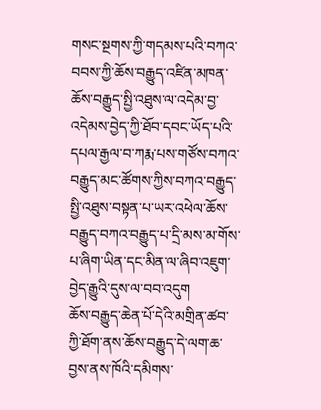གསང་སྔགས་ཀྱི་གདམས་པའི་བཀའ་བབས་ཀྱི་ཆོས་བརྒྱུད་འཛིན་མཁན་ཆོས་བརྒྱུད་སྤྱི་འཐུས་ལ་འདེམ་བྱ་འདེམས་བྱེད་ཀྱི་ཐོབ་དབང་ཡོད་པའི་དཔལ་རྒྱལ་བ་ཀརྨ་པས་གཙོས་བཀའ་བརྒྱུད་མང་ཚོགས་ཀྱིས་བཀའ་བརྒྱུད་སྤྱི་འཐུས་བསྟན་པ་ཡར་འཕེལ་ཆོས་བརྒྱུད་བཀའ་བརྒྱུད་པ་དྲི་མས་མ་གོས་པ་ཞིག་ཡིན་དང་མིན་ལ་ཞིབ་འཇུག་བྱེད་རྒྱུའི་དུས་ལ་བབ་འདུག
ཆོས་བརྒྱུད་ཆེན་པོ་དེའི་མགྲིན་ཚབ་ཀྱི་ཐོག་ནས་ཆོས་བརྒྱུད་དེ་ལག་ཆ་བྱས་ནས་ཁོའི་དམིགས་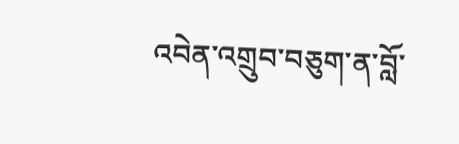འབེན་འགྲུབ་བཅུག་ན་བློ་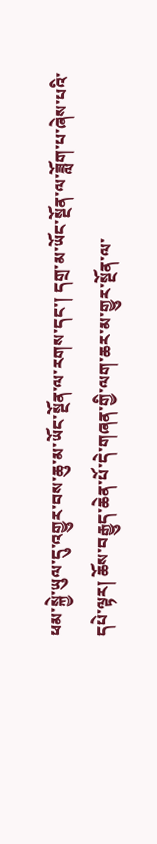ཕམ་སྐྱེ་ཡུལ་དུ་འགྱུར་བས་ཆུ་མ་ཡོང་སྔོན་ལ་རགས་དང་། དགྲ་མ་ཡོང་སྔོན་ལ་ཟློག་པ་ཞེས་པའི་དཔེ་ལྟར། ཆོས་བརྒྱུད་ཆེན་པོ་དེ་གཞན་གྱི་ལག་ཆར་མ་གྱུར་སྔོན་ལ་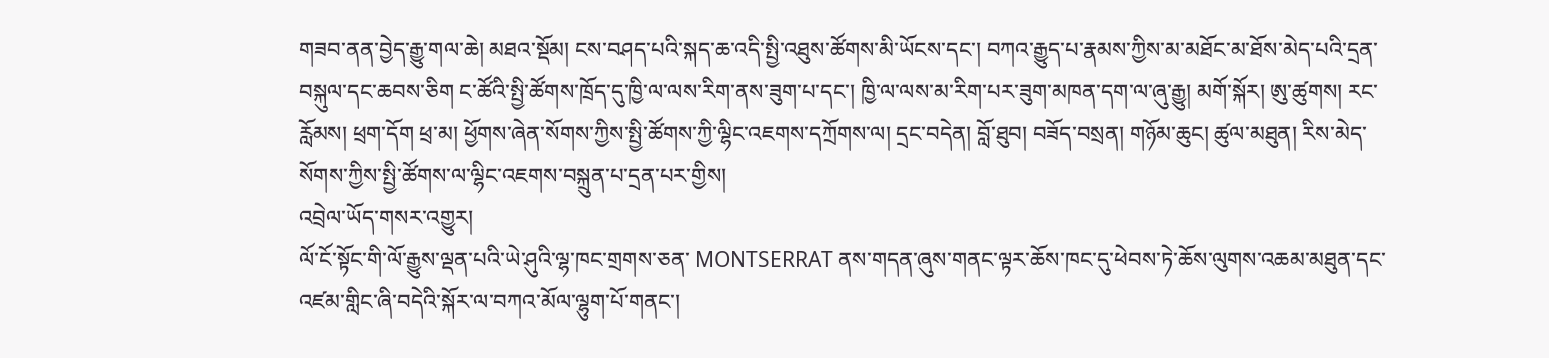གཟབ་ནན་བྱེད་རྒྱུ་གལ་ཆེ། མཐའ་སྡོམ། ངས་བཤད་པའི་སྐད་ཆ་འདི་སྤྱི་འཐུས་ཚོགས་མི་ཡོངས་དང་། བཀའ་རྒྱུད་པ་རྣམས་ཀྱིས་མ་མཐོང་མ་ཐོས་མེད་པའི་དྲན་བསྐུལ་དང་ཆབས་ཅིག ང་ཚོའི་སྤྱི་ཚོགས་ཁྲོད་དུ་ཁྱི་ལ་ལས་རིག་ནས་ཟུག་པ་དང་། ཁྱི་ལ་ལས་མ་རིག་པར་ཟུག་མཁན་དག་ལ་ཞུ་རྒྱུ། མགོ་སྐོར། ཨུ་ཚུགས། རང་རློམས། ཕྲག་དོག ཕྲ་མ། ཕྱོགས་ཞེན་སོགས་ཀྱིས་སྤྱི་ཚོགས་ཀྱི་ལྷིང་འཇགས་དཀྲོགས་ལ། དྲང་བདེན། བློ་ཐུབ། བཟོད་བསྲན། གཉོམ་ཆུང། ཚུལ་མཐུན། རིས་མེད་སོགས་ཀྱིས་སྤྱི་ཚོགས་ལ་ལྷིང་འཇགས་བསྐྲུན་པ་དྲན་པར་གྱིས།
འབྲེལ་ཡོད་གསར་འགྱུར།
ལོ་ངོ་སྟོང་གི་ལོ་རྒྱུས་ལྡན་པའི་ཡེ་ཤུའི་ལྷ་ཁང་གྲགས་ཅན་ MONTSERRAT ནས་གདན་ཞུས་གནང་ལྟར་ཆོས་ཁང་དུ་ཕེབས་ཏེ་ཆོས་ལུགས་འཆམ་མཐུན་དང་འཛམ་གླིང་ཞི་བདེའི་སྐོར་ལ་བཀའ་མོལ་ལྷུག་པོ་གནང་།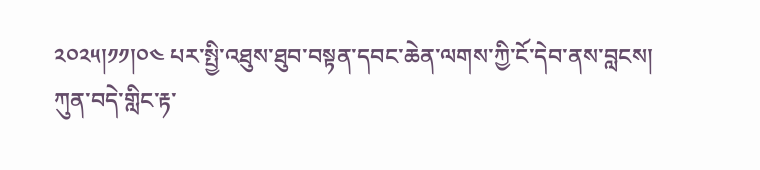༢༠༢༥།༡༡།༠༤ པར་སྤྱི་འཐུས་ཐུབ་བསྟན་དབང་ཆེན་ལགས་ཀྱི་ངོ་དེབ་ནས་བླངས།
ཀུན་བདེ་གླིང་རྟ་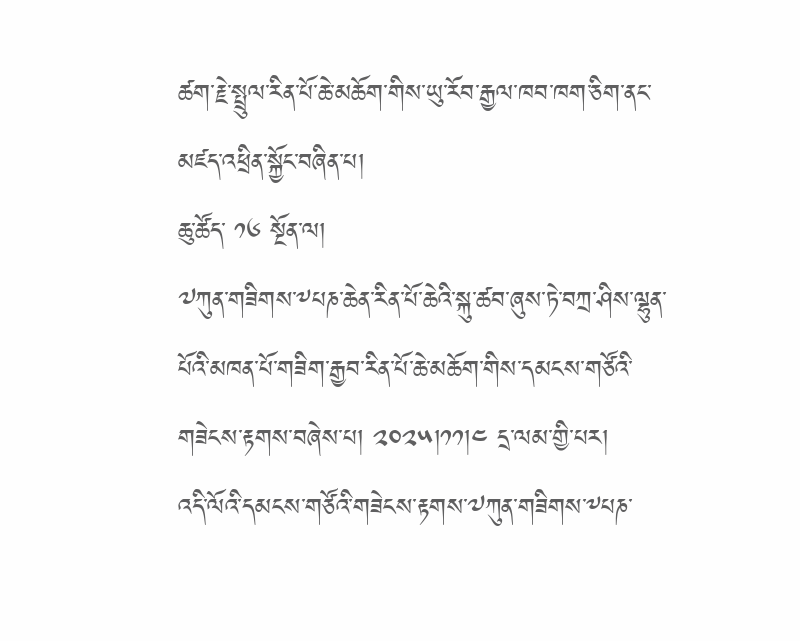ཚག་རྗེ་སྤྲུལ་རིན་པོ་ཆེ་མཆོག་གིས་ཡུ་རོབ་རྒྱལ་ཁབ་ཁག་ཅིག་ནང་མཛད་འཕྲིན་སྐྱོང་བཞིན་པ།
ཆུ་ཚོད་ ༡༦ སྔོན་ལ།
༧ཀུན་གཟིགས་༸པཎ་ཆེན་རིན་པོ་ཆེའི་སྐུ་ཚབ་ཞུས་ཏེ་བཀྲ་ཤིས་ལྷུན་པོའི་མཁན་པོ་གཟིག་རྒྱབ་རིན་པོ་ཆེ་མཆོག་གིས་དམངས་གཙོའི་གཟེངས་རྟགས་བཞེས་པ། ༢༠༢༥།༡༡།༤ དྲ་ལམ་གྱི་པར།
འདི་ལོའི་དམངས་གཙོའི་གཟེངས་རྟགས་༧ཀུན་གཟིགས་༸པཎ་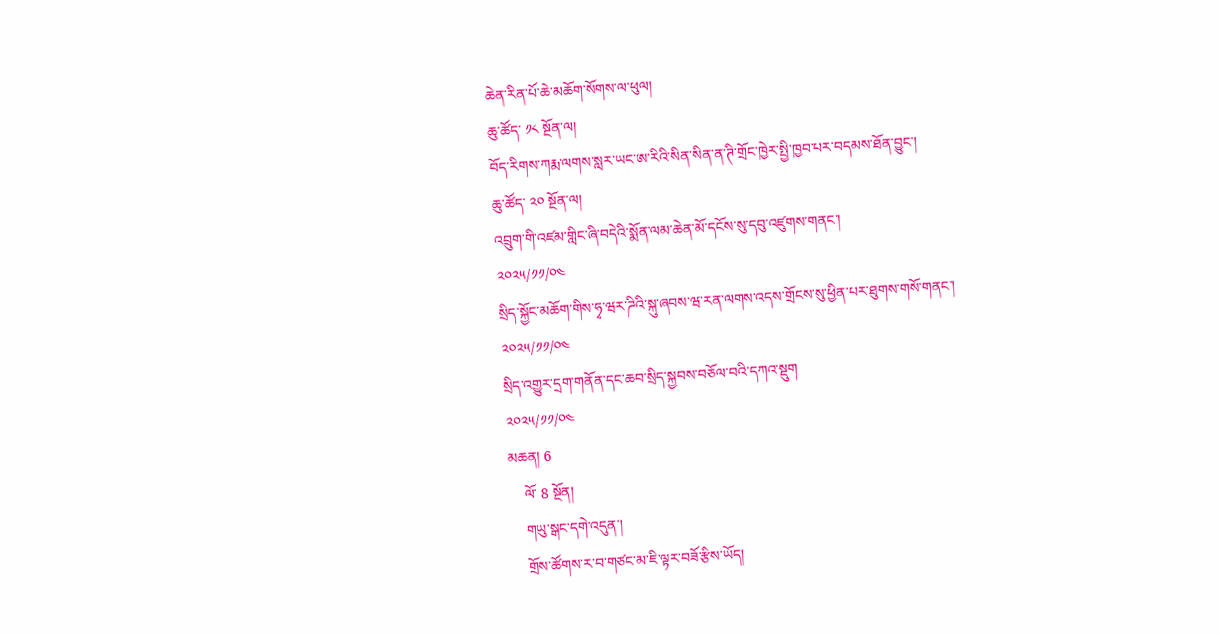ཆེན་རིན་པོ་ཆེ་མཆོག་སོགས་ལ་ཕུལ།
ཆུ་ཚོད་ ༡༨ སྔོན་ལ།
བོད་རིགས་ཀརྨ་ལགས་སླར་ཡང་ཨ་རིའི་སིན་སིན་ན་ཊི་གྲོང་ཁྱེར་སྤྱི་ཁྱབ་པར་བདམས་ཐོན་བྱུང་།
ཆུ་ཚོད་ ༢༠ སྔོན་ལ།
འབྲུག་གི་འཛམ་གླིང་ཞི་བདེའི་སྨོན་ལམ་ཆེན་མོ་དངོས་སུ་དབུ་འཛུགས་གནང་།
༢༠༢༥/༡༡/༠༤
སྲིད་སྐྱོང་མཆོག་གིས་ཧྭ་ཝར་ཌིའི་སྐུ་ཞབས་ཝ་རན་ལགས་འདས་གྲོངས་སུ་ཕྱིན་པར་ཐུགས་གསོ་གནང་།
༢༠༢༥/༡༡/༠༤
སྲིད་འགྱུར་དྲག་གནོན་དང་ཆབ་སྲིད་སྐྱབས་བཅོལ་བའི་དཀའ་སྡུག
༢༠༢༥/༡༡/༠༤
མཆན། 6
    ལོ་ 8 སྔོན།
    གཡུ་སྒང་དགེ་འདུན་།
    གྲོས་ཚོགས་ར་བ་གཙང་མ་ཇི་ལྟར་བཟོ་རྩིས་ཡོད།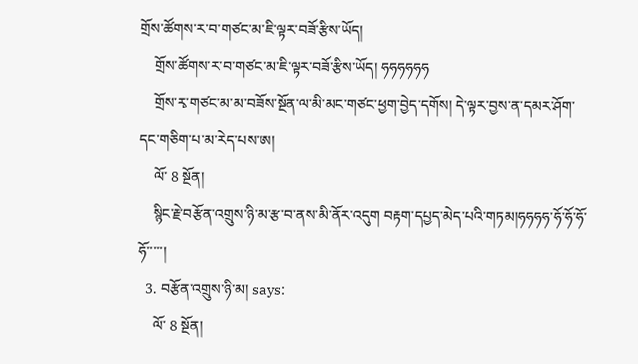གྲོས་ཚོགས་ར་བ་གཙང་མ་ཇི་ལྟར་བཟོ་རྩིས་ཡོད།
    གྲོས་ཚོགས་ར་བ་གཙང་མ་ཇི་ལྟར་བཟོ་རྩིས་ཡོད། ཧཧཧཧཧཧ
    གྲོས་རྭ་གཙང་མ་མ་བཟོས་སྔོན་ལ་མི་མང་གཙང་ཕྱག་བྱེད་དགོས། དེ་ལྟར་བྱས་ན་དམར་ཤོག་དང་གཅིག་པ་མ་རེད་པས་ཨ།
    ལོ་ 8 སྔོན།
    སྙིང་རྗེ་བརྩོན་འགྲུས་ཉི་མ་རྩ་བ་ནས་མི་ནོར་འདུག བརྟག་དཔྱད་མེད་པའི་གཏམ།ཧཧཧཧ་ཧོ་ཧོ་ཧོ་ཧོ་་་་་།
  3. བརྩོན་འགྲུས་ཉི་མ། says:
    ལོ་ 8 སྔོན།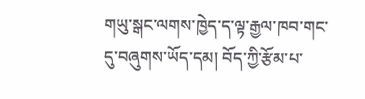གཡུ་སྒང་ལགས་ཁྱེད་ད་ལྟ་རྒྱལ་ཁབ་གང་དུ་བཞུགས་ཡོད་དམ། བོད་ཀྱི་རྩོམ་པ་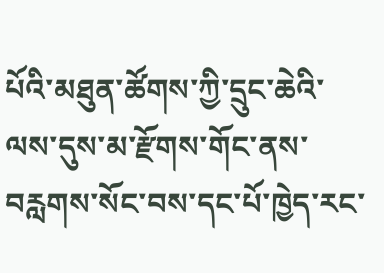པོའི་མཐུན་ཚོགས་ཀྱི་དྲུང་ཆེའི་ལས་དུས་མ་རྫོགས་གོང་ནས་བརླགས་སོང་བས་དང་པོ་ཁྱེད་རང་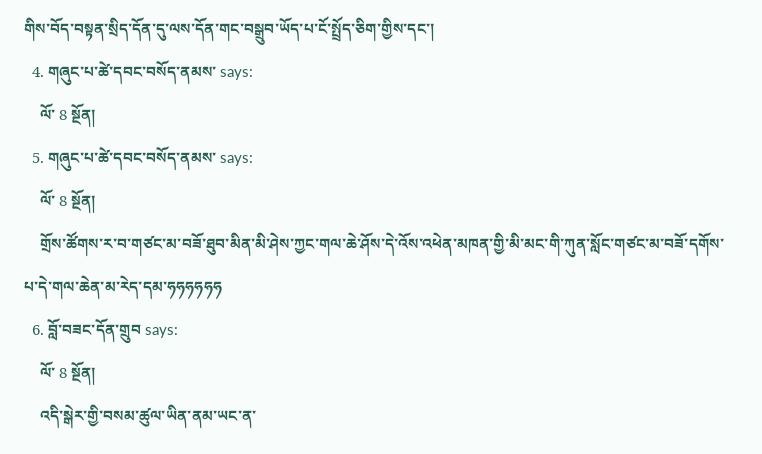གིས་བོད་བསྟན་སྲིད་དོན་དུ་ལས་དོན་གང་བསྒྲུབ་ཡོད་པ་ངོ་སྤྲོད་ཅིག་གྱིས་དང་།
  4. གཞུང་པ་ཚེ་དབང་བསོད་ནམས་ says:
    ལོ་ 8 སྔོན།
  5. གཞུང་པ་ཚེ་དབང་བསོད་ནམས་ says:
    ལོ་ 8 སྔོན།
    གྲོས་ཚོགས་ར་བ་གཙང་མ་བཟོ་ཐུབ་མིན་མི་ཤེས་ཀྱང་གལ་ཆེ་ཤོས་དེ་འོས་འཕེན་མཁན་གྱི་མི་མང་གི་ཀུན་སློང་གཙང་མ་བཟོ་དགོས་པ་དེ་གལ་ཆེན་མ་རེད་དམ་ཧཧཧཧཧཧ
  6. བློ་བཟང་དོན་གྲུབ says:
    ལོ་ 8 སྔོན།
    འདི་སྒེར་གྱི་བསམ་ཚུལ་ཡིན་ནམ་ཡང་ན་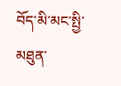བོད་མི་མང་སྤྱི་མཐུན་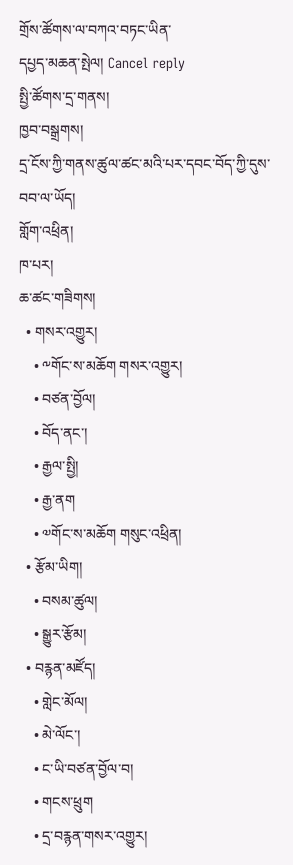གྲོས་ཚོགས་ལ་བཀའ་བཏང་ཡིན་
དཔྱད་མཆན་སྤེལ། Cancel reply
སྤྱི་ཚོགས་དྲ་གནས།
ཁྱབ་བསྒྲགས།
དྲ་ངོས་ཀྱི་གནས་ཚུལ་ཚང་མའི་པར་དབང་བོད་ཀྱི་དུས་བབ་ལ་ཡོད།
གློག་འཕྲིན།
ཁ་པར།
ཆ་ཚང་གཟིགས།
  • གསར་འགྱུར།
    • ༸གོང་ས་མཆོག གསར་འགྱུར།
    • བཙན་བྱོལ།
    • བོད་ནང་།
    • རྒྱལ་སྤྱི།
    • རྒྱ་ནག
    • ༧གོང་ས་མཆོག གསུང་འཕྲིན།
  • རྩོམ་ཡིག།
    • བསམ་ཚུལ།
    • སྒྱུར་རྩོམ།
  • བརྙན་མཛོད།
    • གླེང་མོལ།
    • མེ་ལོང་།
    • ང་ཡི་བཙན་བྱོལ་བ།
    • གངས་ཕྲུག
    • དྲ་བརྙན་གསར་འགྱུར།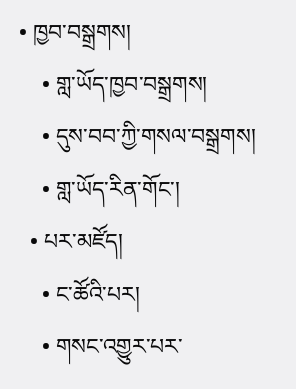• ཁྱབ་བསྒྲགས།
    • གླ་ཡོད་ཁྱབ་བསྒྲགས།
    • དུས་བབ་ཀྱི་གསལ་བསྒྲགས།
    • གླ་ཡོད་རིན་གོང་།
  • པར་མཛོད།
    • ང་ཚོའི་པར།
    • གསང་འགྱུར་པར་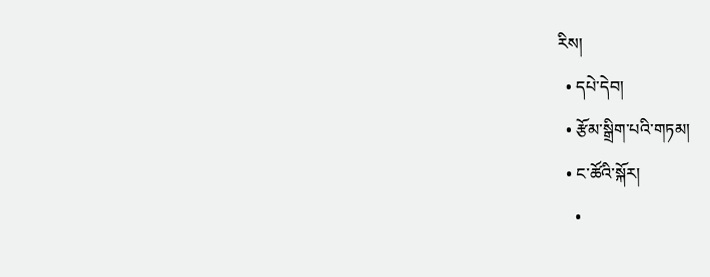རིས།
  • དཔེ་དེབ།
  • རྩོམ་སྒྲིག་པའི་གཏམ།
  • ང་ཚོའི་སྐོར།
    •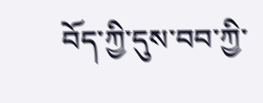བོད་ཀྱི་དུས་བབ་ཀྱི་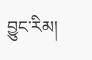བྱུང་རིམ།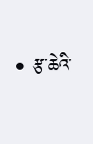• རྩ་ཆེའི་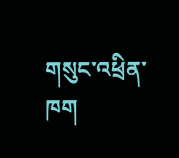གསུང་འཕྲིན་ཁག